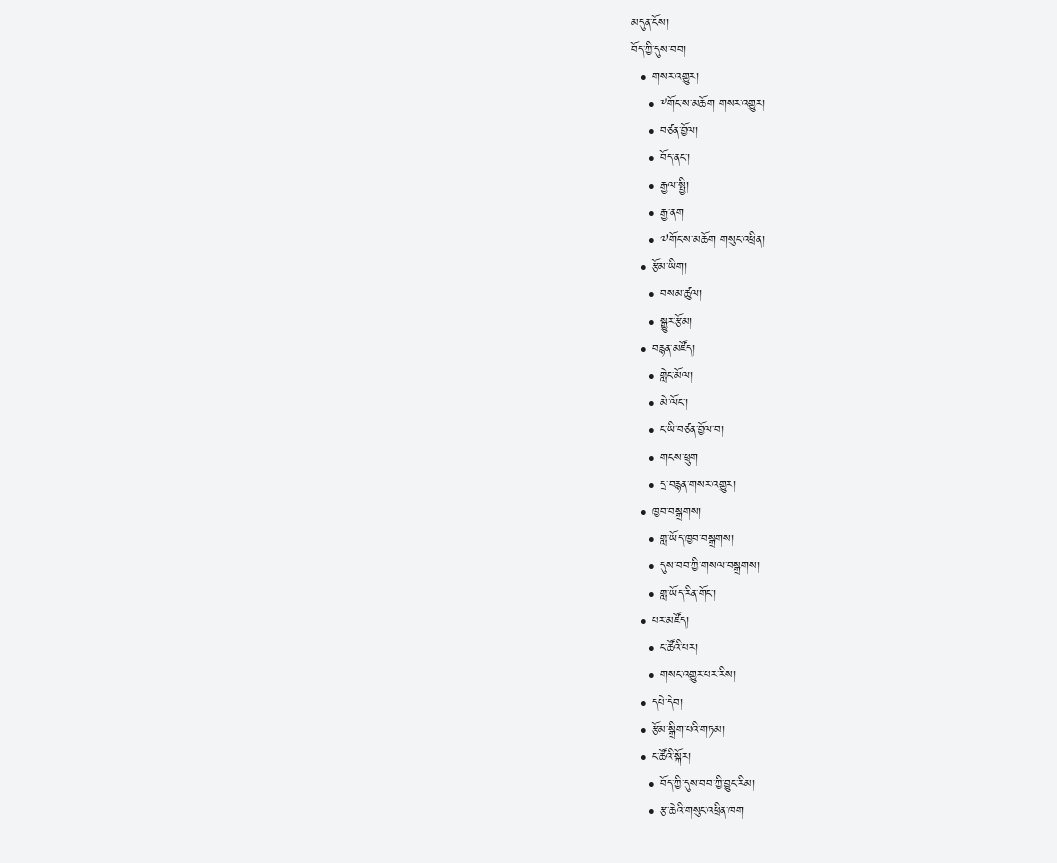མདུན་ངོས།
བོད་ཀྱི་དུས་བབ།
  • གསར་འགྱུར།
    • ༸གོང་ས་མཆོག གསར་འགྱུར།
    • བཙན་བྱོལ།
    • བོད་ནང་།
    • རྒྱལ་སྤྱི།
    • རྒྱ་ནག
    • ༧གོང་ས་མཆོག གསུང་འཕྲིན།
  • རྩོམ་ཡིག།
    • བསམ་ཚུལ།
    • སྒྱུར་རྩོམ།
  • བརྙན་མཛོད།
    • གླེང་མོལ།
    • མེ་ལོང་།
    • ང་ཡི་བཙན་བྱོལ་བ།
    • གངས་ཕྲུག
    • དྲ་བརྙན་གསར་འགྱུར།
  • ཁྱབ་བསྒྲགས།
    • གླ་ཡོད་ཁྱབ་བསྒྲགས།
    • དུས་བབ་ཀྱི་གསལ་བསྒྲགས།
    • གླ་ཡོད་རིན་གོང་།
  • པར་མཛོད།
    • ང་ཚོའི་པར།
    • གསང་འགྱུར་པར་རིས།
  • དཔེ་དེབ།
  • རྩོམ་སྒྲིག་པའི་གཏམ།
  • ང་ཚོའི་སྐོར།
    • བོད་ཀྱི་དུས་བབ་ཀྱི་བྱུང་རིམ།
    • རྩ་ཆེའི་གསུང་འཕྲིན་ཁག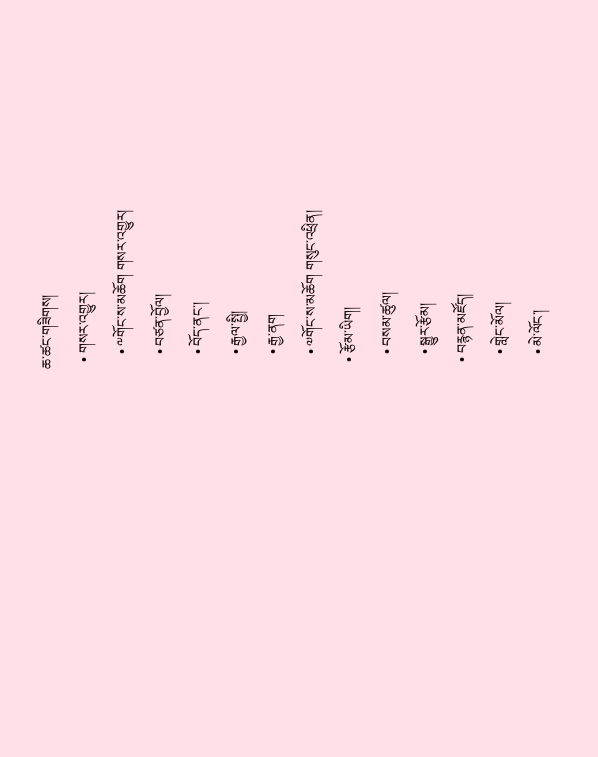ཆ་ཚང་གཟིགས།
  • གསར་འགྱུར།
    • ༸གོང་ས་མཆོག གསར་འགྱུར།
    • བཙན་བྱོལ།
    • བོད་ནང་།
    • རྒྱལ་སྤྱི།
    • རྒྱ་ནག
    • ༧གོང་ས་མཆོག གསུང་འཕྲིན།
  • རྩོམ་ཡིག།
    • བསམ་ཚུལ།
    • སྒྱུར་རྩོམ།
  • བརྙན་མཛོད།
    • གླེང་མོལ།
    • མེ་ལོང་།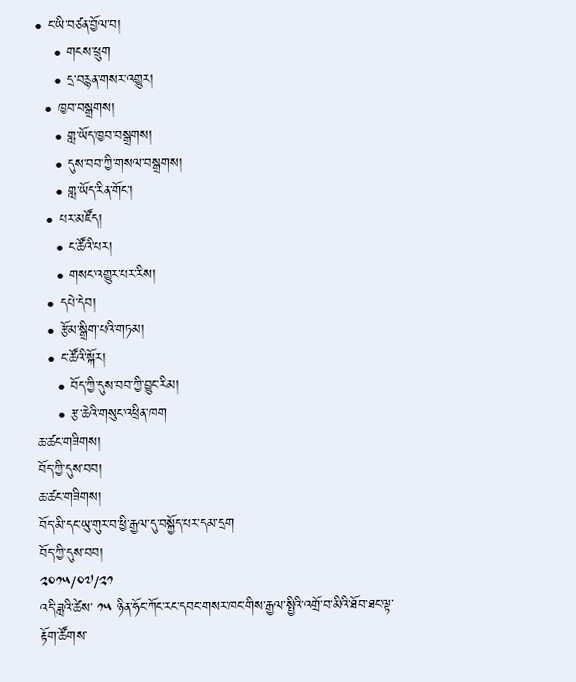• ང་ཡི་བཙན་བྱོལ་བ།
    • གངས་ཕྲུག
    • དྲ་བརྙན་གསར་འགྱུར།
  • ཁྱབ་བསྒྲགས།
    • གླ་ཡོད་ཁྱབ་བསྒྲགས།
    • དུས་བབ་ཀྱི་གསལ་བསྒྲགས།
    • གླ་ཡོད་རིན་གོང་།
  • པར་མཛོད།
    • ང་ཚོའི་པར།
    • གསང་འགྱུར་པར་རིས།
  • དཔེ་དེབ།
  • རྩོམ་སྒྲིག་པའི་གཏམ།
  • ང་ཚོའི་སྐོར།
    • བོད་ཀྱི་དུས་བབ་ཀྱི་བྱུང་རིམ།
    • རྩ་ཆེའི་གསུང་འཕྲིན་ཁག
ཆ་ཚང་གཟིགས།
བོད་ཀྱི་དུས་བབ།
ཆ་ཚང་གཟིགས།
བོད་མི་དང་ཡུ་གུར་བ་ཕྱི་རྒྱལ་དུ་བསྐྱོད་པར་དམ་དྲག
བོད་ཀྱི་དུས་བབ།
༢༠༡༥/༠༧/༢༡
འདི་ཟླའི་ཚེས་ ༡༥ ཉིན་ཧོང་ཀོང་རང་དབང་གསར་ཁང་གིས་རྒྱལ་སྤྱིའི་འགྲོ་བ་མིའི་ཐོབ་ཐང་ལྟ་རྟོག་ཚོགས་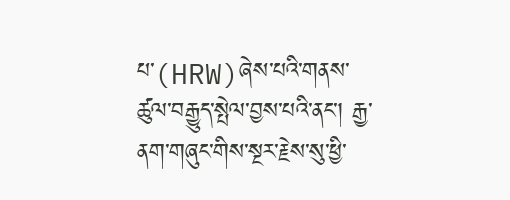པ་(HRW)ཞེས་པའི་གནས་ཚུལ་བརྒྱུད་སྤེལ་བྱས་པའི་ནང་། རྒྱ་ནག་གཞུང་གིས་སྔར་རྗེས་སུ་ཕྱི་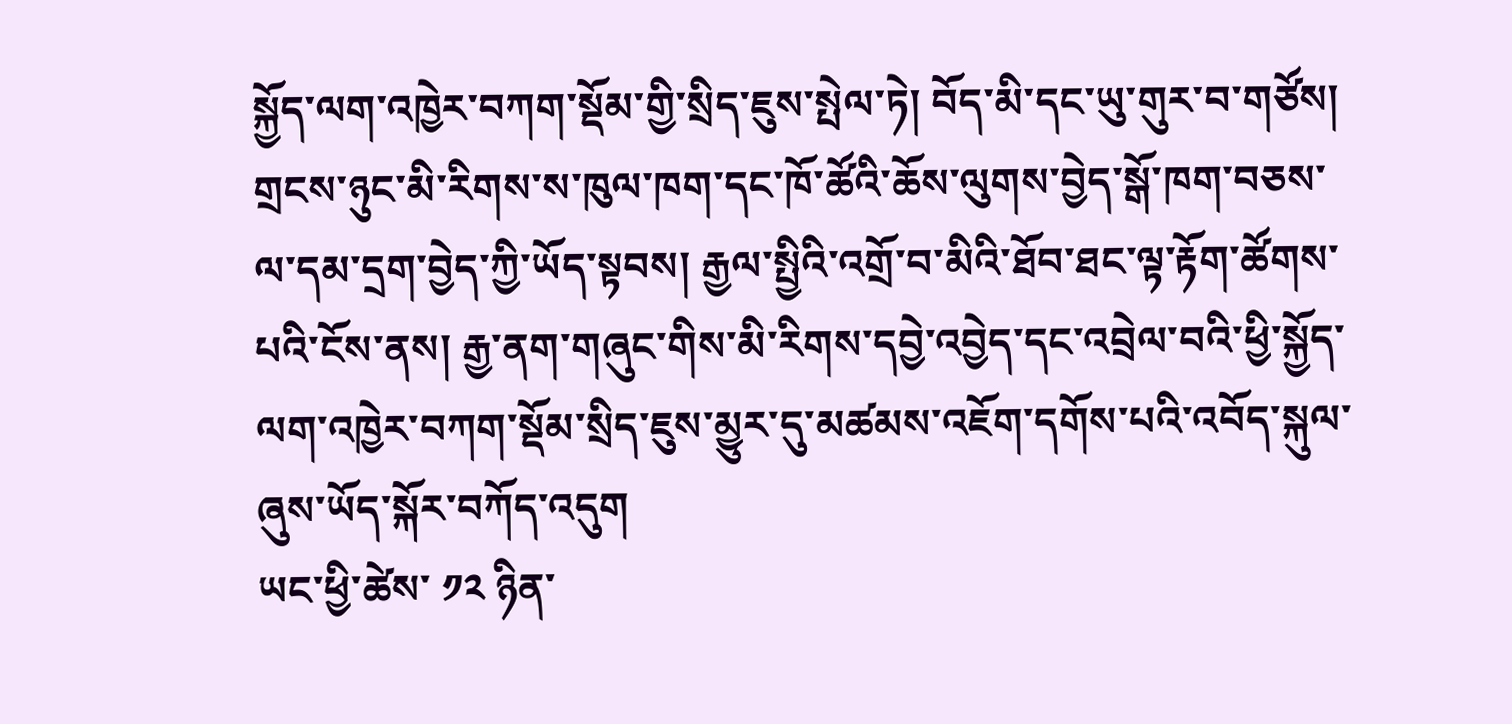སྐྱོད་ལག་འཁྱེར་བཀག་སྡོམ་གྱི་སྲིད་ཇུས་སྤེལ་ཏེ། བོད་མི་དང་ཡུ་གུར་བ་གཙོས། གྲངས་ཉུང་མི་རིགས་ས་ཁུལ་ཁག་དང་ཁོ་ཚོའི་ཆོས་ལུགས་བྱེད་སྒོ་ཁག་བཅས་ལ་དམ་དྲག་བྱེད་ཀྱི་ཡོད་སྟབས། རྒྱལ་སྤྱིའི་འགྲོ་བ་མིའི་ཐོབ་ཐང་ལྟ་རྟོག་ཚོགས་པའི་ངོས་ནས། རྒྱ་ནག་གཞུང་གིས་མི་རིགས་དབྱེ་འབྱེད་དང་འབྲེལ་བའི་ཕྱི་སྐྱོད་ལག་འཁྱེར་བཀག་སྡོམ་སྲིད་ཇུས་མྱུར་དུ་མཚམས་འཇོག་དགོས་པའི་འབོད་སྐུལ་ཞུས་ཡོད་སྐོར་བཀོད་འདུག
ཡང་ཕྱི་ཚེས་ ༡༢ ཉིན་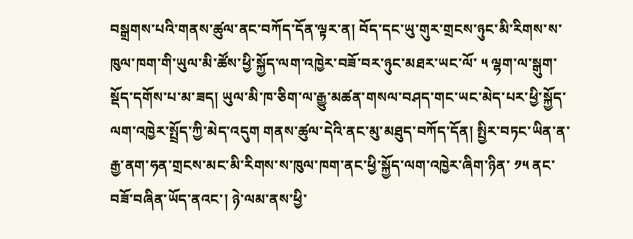བསྒྲགས་པའི་གནས་ཚུལ་ནང་བཀོད་དོན་ལྟར་ན། བོད་དང་ཡུ་གུར་གྲངས་ཉུང་མི་རིགས་ས་ཁུལ་ཁག་གི་ཡུལ་མི་ཚོས་ཕྱི་སྐྱོད་ལག་འཁྱེར་བཟོ་བར་ཉུང་མཐར་ཡང་ལོ་ ༥ ལྷག་ལ་སྒུག་སྡོད་དགོས་པ་མ་ཟད། ཡུལ་མི་ཁ་ཅིག་ལ་རྒྱུ་མཚན་གསལ་བཤད་གང་ཡང་མེད་པར་ཕྱི་སྐྱོད་ལག་འཁྱེར་སྤྲོད་ཀྱི་མེད་འདུག གནས་ཚུལ་དེའི་ནང་མུ་མཐུད་བཀོད་དོན། སྤྱིར་བཏང་ཡིན་ན་རྒྱ་ནག་ཧན་གྲངས་མང་མི་རིགས་ས་ཁུལ་ཁག་ནང་ཕྱི་སྐྱོད་ལག་འཁྱེར་ཞིག་ཉིན་ ༡༥ ནང་བཟོ་བཞིན་ཡོད་ནའང་། ཉེ་ལམ་ནས་ཕྱི་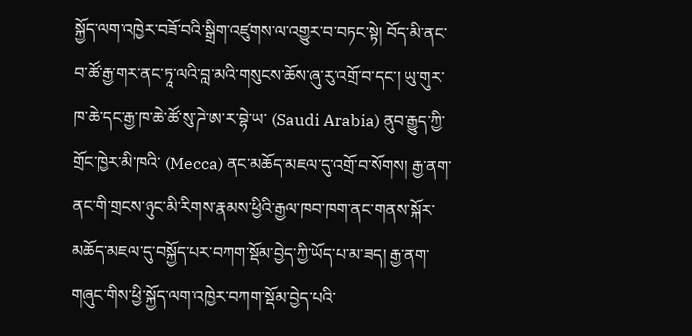སྐྱོད་ལག་འཁྱེར་བཟོ་བའི་སྒྲིག་འཛུགས་ལ་འགྱུར་བ་བཏང་སྟེ། བོད་མི་ནང་བ་ཚོ་རྒྱ་གར་ནང་ཏཱ་ལའི་བླ་མའི་གསུངས་ཆོས་ཞུ་རུ་འགྲོ་བ་དང་། ཡུ་གུར་ཁ་ཆེ་དང་རྒྱ་ཁ་ཆེ་ཚོ་སུ་ཌེ་ཨ་ར་བྷེ་ཡ་ (Saudi Arabia) ནུབ་རྒྱུད་ཀྱི་གྲོང་ཁྱེར་མི་ཁའི་ (Mecca) ནང་མཆོད་མཇལ་དུ་འགྲོ་བ་སོགས། རྒྱ་ནག་ནང་གི་གྲངས་ཉུང་མི་རིགས་རྣམས་ཕྱིའི་རྒྱལ་ཁབ་ཁག་ནང་གནས་སྐོར་མཆོད་མཇལ་དུ་བསྐྱོད་པར་བཀག་སྡོམ་བྱེད་ཀྱི་ཡོད་པ་མ་ཟད། རྒྱ་ནག་གཞུང་གིས་ཕྱི་སྐྱོད་ལག་འཁྱེར་བཀག་སྡོམ་བྱེད་པའི་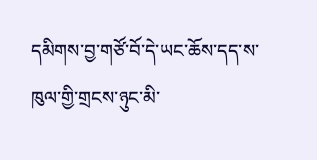དམིགས་བྱ་གཙོ་བོ་དེ་ཡང་ཆོས་དད་ས་ཁུལ་གྱི་གྲངས་ཉུང་མི་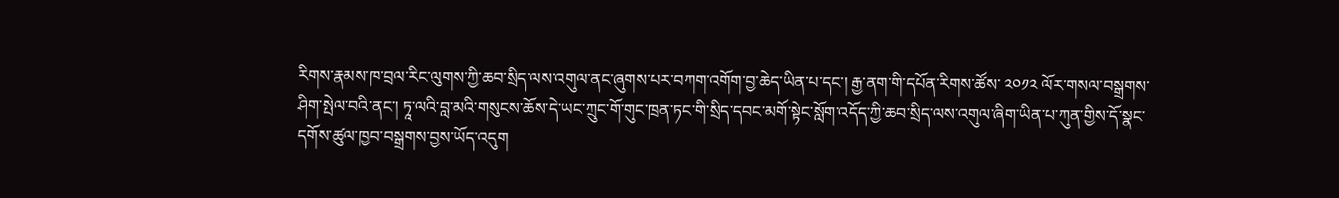རིགས་རྣམས་ཁ་བྲལ་རིང་ལུགས་ཀྱི་ཆབ་སྲིད་ལས་འགུལ་ནང་ཞུགས་པར་བཀག་འགོག་བྱ་ཆེད་ཡིན་པ་དང་། རྒྱ་ནག་གི་དཔོན་རིགས་ཚོས་ ༢༠༡༢ ལོར་གསལ་བསྒྲགས་ཤིག་སྤེལ་བའི་ནང་། ཏཱ་ལའི་བླ་མའི་གསུངས་ཆོས་དེ་ཡང་ཀྲུང་གོ་གུང་ཁྲན་ཏང་གི་སྲིད་དབང་མགོ་སྟེང་སློག་འདོད་ཀྱི་ཆབ་སྲིད་ལས་འགུལ་ཞིག་ཡིན་པ་ཀུན་གྱིས་དོ་སྣང་དགོས་ཚུལ་ཁྱབ་བསྒྲགས་བྱས་ཡོད་འདུག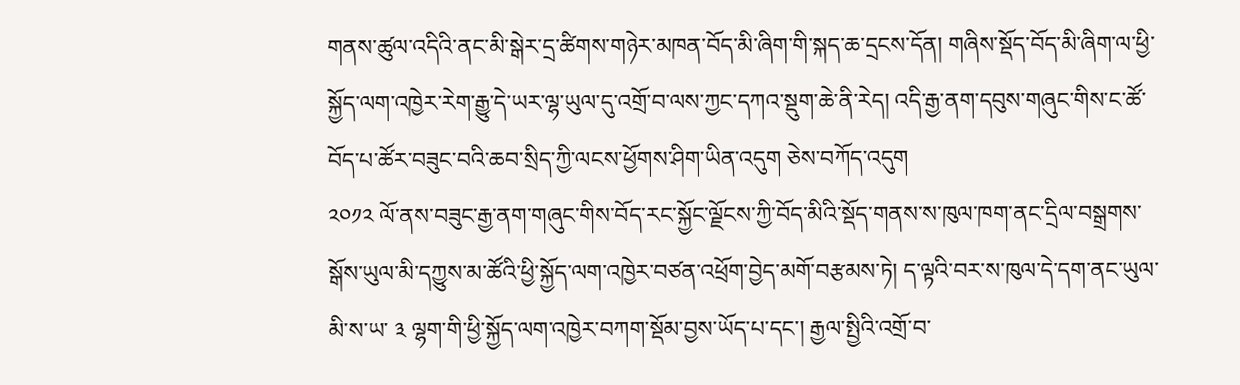གནས་ཚུལ་འདིའི་ནང་མི་སྒེར་དྲ་ཚིགས་གཉེར་མཁན་བོད་མི་ཞིག་གི་སྐད་ཆ་དྲངས་དོན། གཞིས་སྡོད་བོད་མི་ཞིག་ལ་ཕྱི་སྐྱོད་ལག་འཁྱེར་རེག་རྒྱུ་དེ་ཡར་ལྷ་ཡུལ་དུ་འགྲོ་བ་ལས་ཀྱང་དཀའ་སྡུག་ཆེ་ནི་རེད། འདི་རྒྱ་ནག་དབུས་གཞུང་གིས་ང་ཚོ་བོད་པ་ཚོར་བཟུང་བའི་ཆབ་སྲིད་ཀྱི་ལངས་ཕྱོགས་ཤིག་ཡིན་འདུག ཅེས་བཀོད་འདུག
༢༠༡༢ ལོ་ནས་བཟུང་རྒྱ་ནག་གཞུང་གིས་བོད་རང་སྐྱོང་ལྗོངས་ཀྱི་བོད་མིའི་སྡོད་གནས་ས་ཁུལ་ཁག་ནང་དྲིལ་བསྒྲགས་སྒོས་ཡུལ་མི་དཀྱུས་མ་ཚོའི་ཕྱི་སྐྱོད་ལག་འཁྱེར་བཙན་འཕྲོག་བྱེད་མགོ་བརྩམས་ཏེ། ད་ལྟའི་བར་ས་ཁུལ་དེ་དག་ནང་ཡུལ་མི་ས་ཡ་ ༣ ལྷག་གི་ཕྱི་སྐྱོད་ལག་འཁྱེར་བཀག་སྡོམ་བྱས་ཡོད་པ་དང་། རྒྱལ་སྤྱིའི་འགྲོ་བ་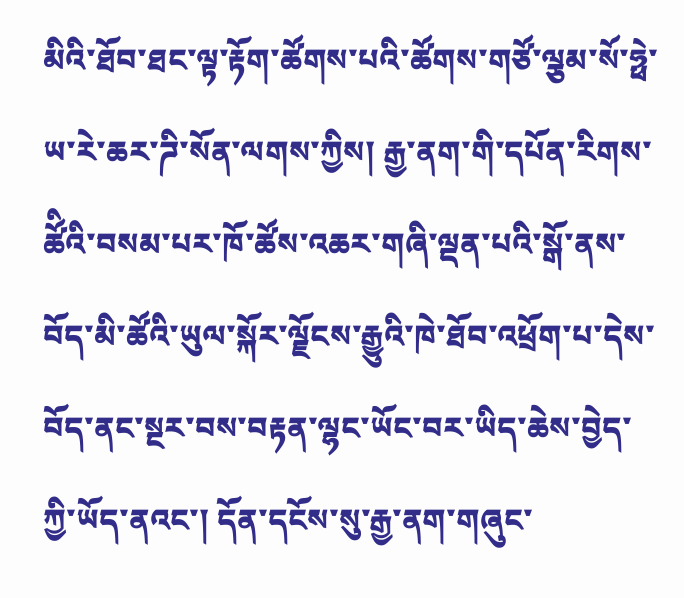མིའི་ཐོབ་ཐང་ལྟ་རྟོག་ཚོགས་པའི་ཚོགས་གཙོ་ལྕམ་སོ་ཧྥེ་ཡ་རེ་ཆར་ཌི་སོན་ལགས་ཀྱིས། རྒྱ་ནག་གི་དཔོན་རིགས་ཚོིའི་བསམ་པར་ཁོ་ཚོས་འཆར་གཞི་ལྡན་པའི་སྒོ་ནས་བོད་མི་ཚོའི་ཡུལ་སྐོར་ལྗོངས་རྒྱུའི་ཁེ་ཐོབ་འཕྲོག་པ་དེས་བོད་ནང་སྔར་བས་བརྟན་ལྷང་ཡོང་བར་ཡིད་ཆེས་བྱེད་ཀྱི་ཡོད་ནའང་། དོན་དངོས་སུ་རྒྱ་ནག་གཞུང་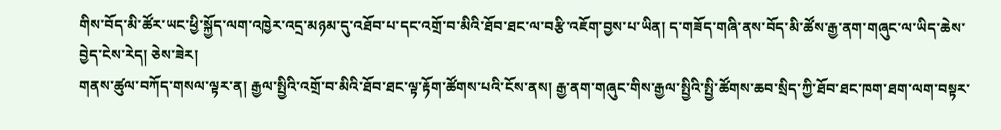གིས་བོད་མི་ཚོར་ཡང་ཕྱི་སྐྱོད་ལག་འཁྱེར་འདྲ་མཉམ་དུ་འཐོབ་པ་དང་འགྲོ་བ་མིའི་ཐོབ་ཐང་ལ་བརྩི་འཇོག་བྱས་པ་ཡིན། ད་གཟོད་གཞི་ནས་བོད་མི་ཚོས་རྒྱ་ནག་གཞུང་ལ་ཡིད་ཆེས་བྱེད་ངེས་རེད། ཅེས་ཟེར།
གནས་ཚུལ་བཀོད་གསལ་ལྟར་ན། རྒྱལ་སྤྱིའི་འགྲོ་བ་མིའི་ཐོབ་ཐང་ལྟ་རྟོག་ཚོགས་པའི་ངོས་ནས། རྒྱ་ནག་གཞུང་གིས་རྒྱལ་སྤྱིའི་སྤྱི་ཚོགས་ཆབ་སྲིད་ཀྱི་ཐོབ་ཐང་ཁག་ཐག་ལག་བསྟར་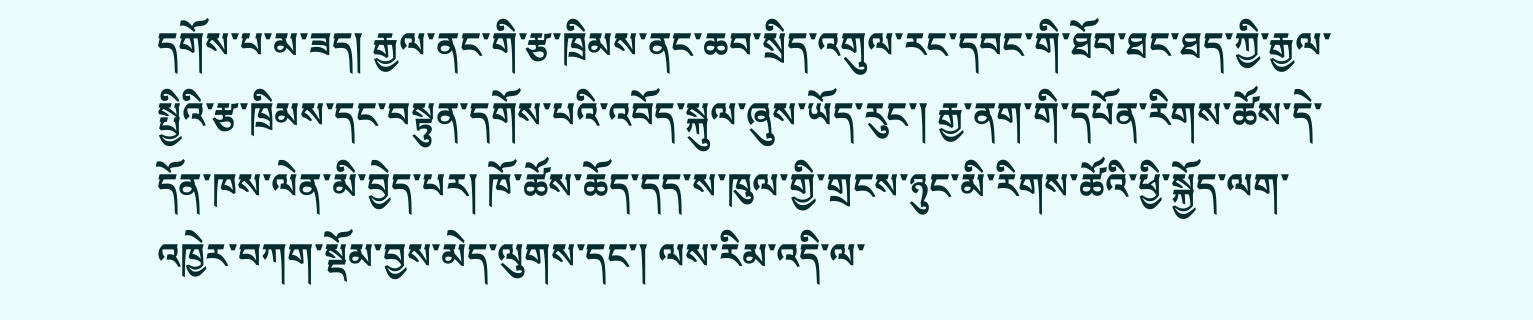དགོས་པ་མ་ཟད། རྒྱལ་ནང་གི་རྩ་ཁྲིམས་ནང་ཆབ་སྲིད་འགུལ་རང་དབང་གི་ཐོབ་ཐང་ཐད་ཀྱི་རྒྱལ་སྤྱིའི་རྩ་ཁྲིམས་དང་བསྟུན་དགོས་པའི་འབོད་སྐུལ་ཞུས་ཡོད་རུང་། རྒྱ་ནག་གི་དཔོན་རིགས་ཚོས་དེ་དོན་ཁས་ལེན་མི་བྱེད་པར། ཁོ་ཚོས་ཆོད་དད་ས་ཁུལ་གྱི་གྲངས་ཉུང་མི་རིགས་ཚོའི་ཕྱི་སྐྱོད་ལག་འཁྱེར་བཀག་སྡོམ་བྱས་མེད་ལུགས་དང་། ལས་རིམ་འདི་ལ་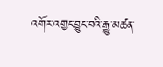འགོར་འགྱང་བྱུང་བའི་རྒྱུ་མཚན་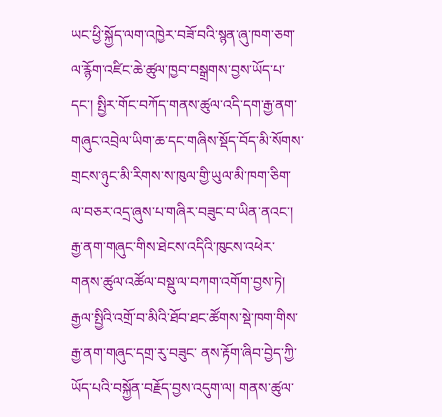ཡང་ཕྱི་སྐྱོད་ལག་འཁྱེར་བཟོ་བའི་སྙན་ཞུ་ཁག་ཅག་ལ་རྙོག་འཛིང་ཆེ་ཚུལ་ཁྱབ་བསྒྲགས་བྱས་ཡོད་པ་དང་། སྤྱིར་གོང་བཀོད་གནས་ཚུལ་འདི་དག་རྒྱ་ནག་གཞུང་འབྲེལ་ཡིག་ཆ་དང་གཞིས་སྡོད་བོད་མི་སོགས་གྲངས་ཉུང་མི་རིགས་ས་ཁུལ་གྱི་ཡུལ་མི་ཁག་ཅིག་ལ་བཅར་འདྲ་ཞུས་པ་གཞིར་བཟུང་བ་ཡིན་ནའང་། རྒྱ་ནག་གཞུང་གིས་ཐེངས་འདིའི་ཁུངས་འཕེར་གནས་ཚུལ་འཚོལ་བསྡུ་ལ་བཀག་འགོག་བྱས་ཏེ། རྒྱལ་སྤྱིའི་འགྲོ་བ་མིའི་ཐོབ་ཐང་ཚོགས་སྡེ་ཁག་གིས་རྒྱ་ནག་གཞུང་དགྲ་རུ་བཟུང་ ནས་རྟོག་ཞིབ་བྱེད་ཀྱི་ཡོད་པའི་བསྐྱོན་བརྗོད་བྱས་འདུག་ལ། གནས་ཚུལ་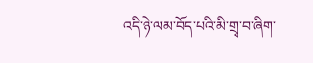འདི་ཉེ་ལམ་བོད་པའི་མི་གྲྭ་བ་ཞིག་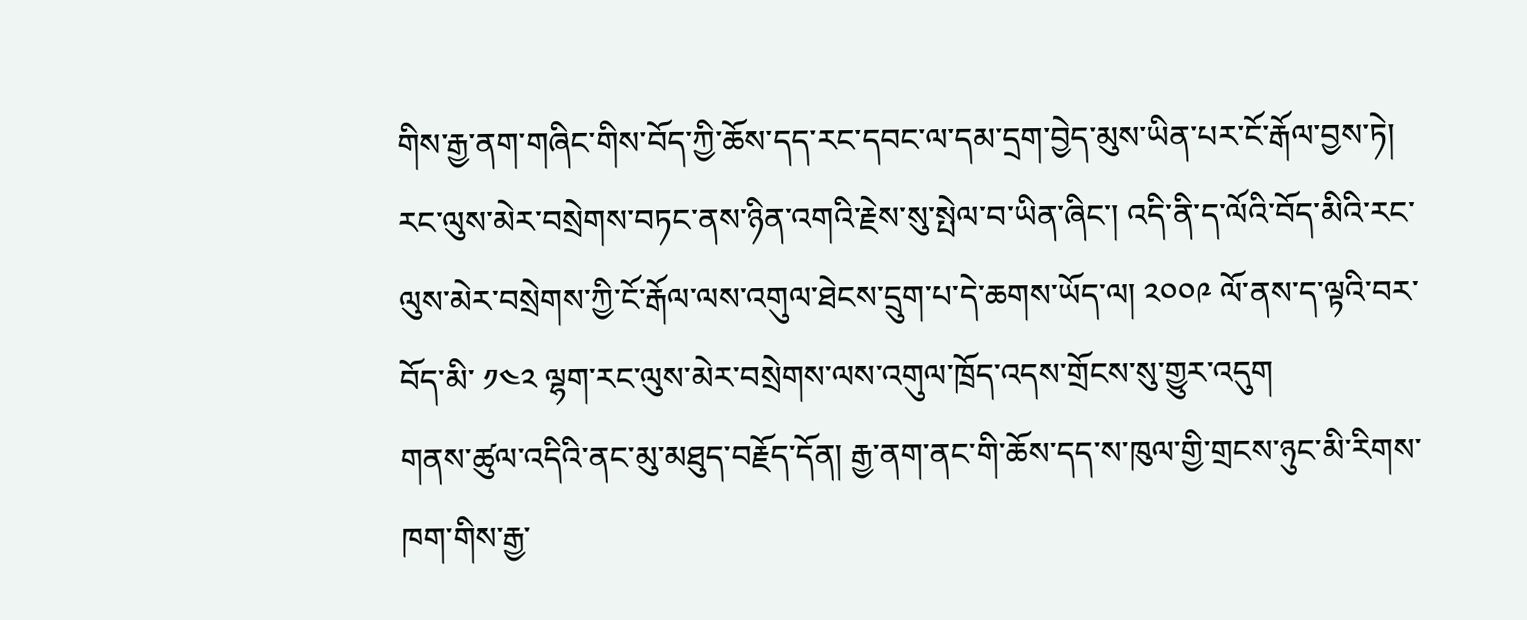གིས་རྒྱ་ནག་གཞིང་གིས་བོད་ཀྱི་ཆོས་དད་རང་དབང་ལ་དམ་དྲག་བྱེད་མུས་ཡིན་པར་ངོ་རྒོལ་བྱས་ཏེ། རང་ལུས་མེར་བསྲེགས་བཏང་ནས་ཉིན་འགའི་རྗེས་སུ་སྤེལ་བ་ཡིན་ཞིང་། འདི་ནི་ད་ལོའི་བོད་མིའི་རང་ལུས་མེར་བསྲེགས་ཀྱི་ངོ་རྒོལ་ལས་འགུལ་ཐེངས་དྲུག་པ་དེ་ཆགས་ཡོད་ལ། ༢༠༠༩ ལོ་ནས་ད་ལྟའི་བར་བོད་མི་ ༡༤༢ ལྷག་རང་ལུས་མེར་བསྲེགས་ལས་འགུལ་ཁྲོད་འདས་གྲོངས་སུ་གྱུར་འདུག
གནས་ཚུལ་འདིའི་ནང་མུ་མཐུད་བརྗོད་དོན། རྒྱ་ནག་ནང་གི་ཆོས་དད་ས་ཁུལ་གྱི་གྲངས་ཉུང་མི་རིགས་ཁག་གིས་རྒྱ་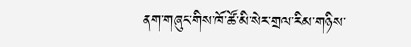ནག་གཞུང་གིས་ཁོ་ཚོ་མི་སེར་གྲལ་རིམ་གཉིས་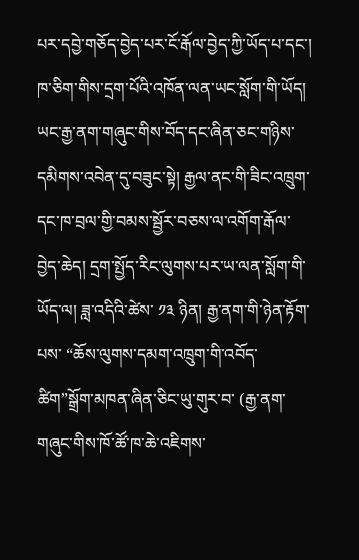པར་དབྱེ་གཅོད་བྱེད་པར་ངོ་རྒོལ་བྱེད་ཀྱི་ཡོད་པ་དང་། ཁ་ཅིག་གིས་དྲག་པོའི་འཁོན་ལན་ཡང་སློག་གི་ཡོད། ཡང་རྒྱ་ནག་གཞུང་གིས་བོད་དང་ཞིན་ཅང་གཉིས་དམིགས་འབེན་དུ་བཟུང་སྟེ། རྒྱལ་ནང་གི་ཟིང་འཁྲུག་དང་ཁ་བྲལ་གྱི་བམས་སྦྱོར་བཅས་ལ་འགོག་རྒོལ་བྱེད་ཆེད། དྲག་སྤྱོད་རིང་ལུགས་པར་ཡ་ལན་སློག་གི་ཡོད་ལ། ཟླ་འདིའི་ཚེས་ ༡༣ ཉིན། རྒྱ་ནག་གི་ཉེན་རྟོག་པས་ “ཆོས་ལུགས་དམག་འཁྲུག་གི་འབོད་ཚིག”སྒྲོག་མཁན་ཞིན་ཅིང་ཡུ་གུར་བ་ (རྒྱ་ནག་གཞུང་གིས་ཁོ་ཚོ་ཁ་ཆེ་འཇིགས་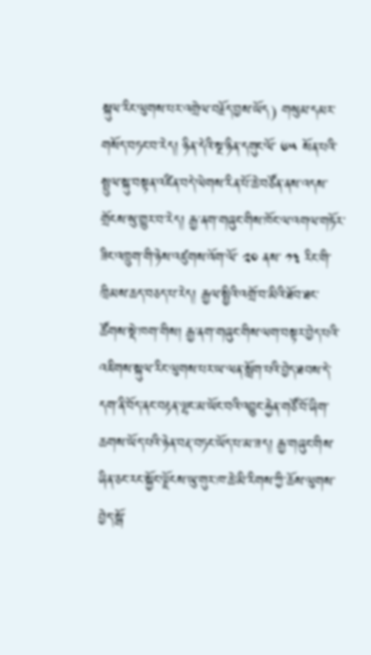སྐུལ་རིང་ལུགས་པར་འགྲེལ་བརྗོད་བྱས་ཡོད) གསུམ་དམར་གསོད་བཏང་བ་རེད། ཉིན་དེའི་སྔ་ཉིན་དགུང་ལོ་ ༦༥ སོན་པའི་སྤྲུལ་སྐུ་བསྟན་འཛིན་བདེ་ལེགས་རིན་པོ་ཆེ་བཙོན་ནས་འདས་གྲོངས་སུ་གྱུར་བ་རེད། རྒྱ་ནག་གཞུང་གིས་ཁོང་ལ་འགལ་གཏོར་ཟིང་འཁྲུག་གི་ཉེས་འཛུགས་འོག་ལོ་ ༢༠ ནས་ ༡༣ རིང་གི་ཁྲིམས་ཆད་བཅད་པ་རེད། རྒྱལ་སྤྱིའི་འགྲོ་བ་མིའི་ཐོབ་ཐང་ཚོགས་སྡེ་ཁག་གིས། རྒྱ་ནག་གཞུང་གིས་ལག་བསྟར་བྱེད་པའི་འཇིགས་སྐུལ་རིང་ལུགས་པར་ཡ་ལན་སློག་པའི་བྱེད་ཐབས་དེ་དག་ནི་བོད་ནང་བརྟན་ལྷང་མ་ཡོང་བའི་འབྱུང་རྐྱེན་གཙོ་བོ་ཞིག་ཆགས་ཡོད་པའི་ཉེན་བརྡ་བཏང་ཡོད་པ་མ་ཟད། རྒྱ་གཞུང་གིས་ཞིན་ཅང་རང་སྐྱོང་ལྗོངས་ཡུ་གུར་ཁ་ཆེ་མི་རིགས་ཀྱི་ཆོས་ལུགས་བྱེད་སྒོ་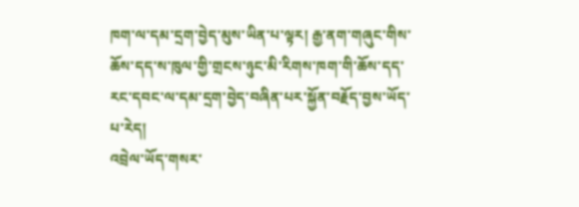ཁག་ལ་དམ་དྲག་བྱེད་མུས་ཡིན་པ་ལྟར། རྒྱ་ནག་གཞུང་གིས་ཆོས་དད་ས་ཁུལ་གྱི་གྲངས་ཉུང་མི་རིགས་ཁག་གི་ཆོས་དད་རང་དབང་ལ་དམ་དྲག་བྱེད་བཞིན་པར་སྐྱོན་བརྗོད་བྱས་ཡོད་པ་རེད།
འབྲེལ་ཡོད་གསར་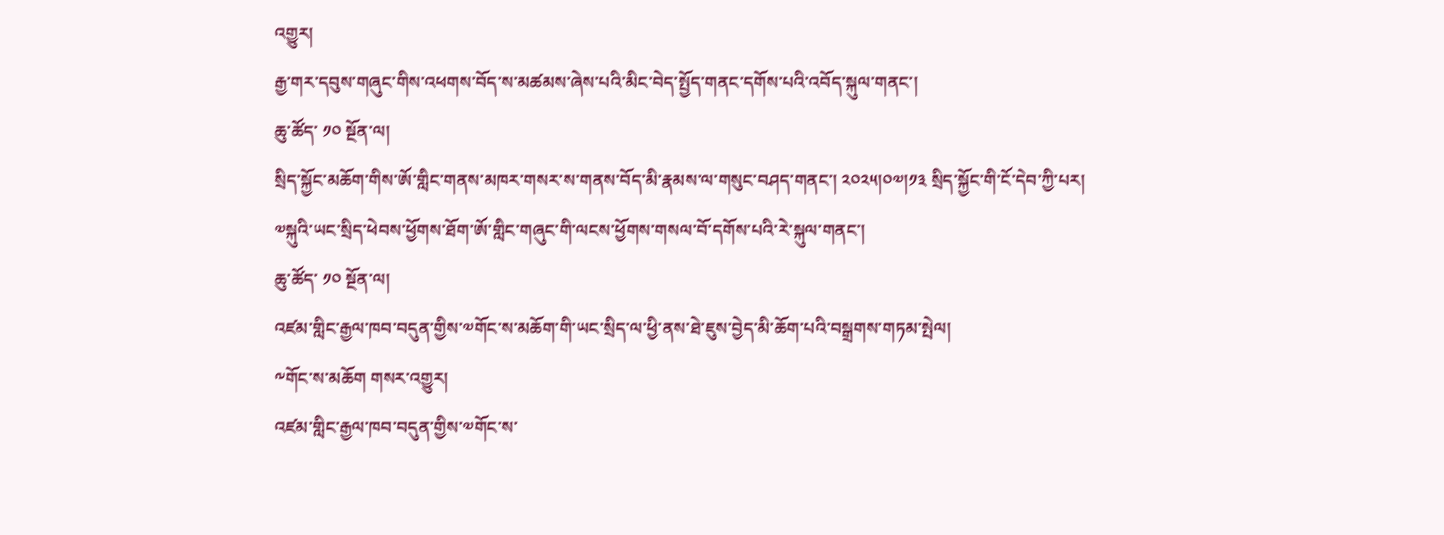འགྱུར།
རྒྱ་གར་དབུས་གཞུང་གིས་འཕགས་བོད་ས་མཚམས་ཞེས་པའི་མིང་བེད་སྤྱོད་གནང་དགོས་པའི་འབོད་སྐུལ་གནང་།
ཆུ་ཚོད་ ༡༠ སྔོན་ལ།
སྲིད་སྐྱོང་མཆོག་གིས་ཨོ་གླིང་གནས་མཁར་གསར་ས་གནས་བོད་མི་རྣམས་ལ་གསུང་བཤད་གནང་། ༢༠༢༥།༠༧།༡༣ སྲིད་སྐྱོང་གི་ངོ་དེབ་ཀྱི་པར།
༧སྐུའི་ཡང་སྲིད་ཕེབས་ཕྱོགས་ཐོག་ཨོ་གླིང་གཞུང་གི་ལངས་ཕྱོགས་གསལ་བོ་དགོས་པའི་རེ་སྐུལ་གནང་།
ཆུ་ཚོད་ ༡༠ སྔོན་ལ།
འཛམ་གླིང་རྒྱལ་ཁབ་བདུན་གྱིས་༧གོང་ས་མཆོག་གི་ཡང་སྲིད་ལ་ཕྱི་ནས་ཐེ་ཇུས་བྱེད་མི་ཆོག་པའི་བསྒྲགས་གཏམ་སྤེལ།
༸གོང་ས་མཆོག གསར་འགྱུར།
འཛམ་གླིང་རྒྱལ་ཁབ་བདུན་གྱིས་༧གོང་ས་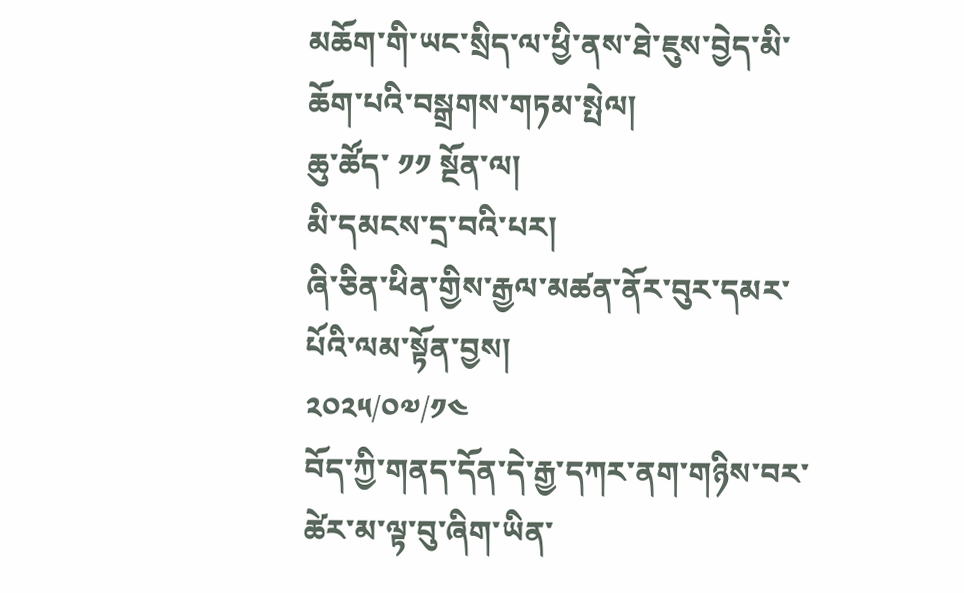མཆོག་གི་ཡང་སྲིད་ལ་ཕྱི་ནས་ཐེ་ཇུས་བྱེད་མི་ཆོག་པའི་བསྒྲགས་གཏམ་སྤེལ།
ཆུ་ཚོད་ ༡༡ སྔོན་ལ།
མི་དམངས་དྲ་བའི་པར།
ཞི་ཅིན་ཕིན་གྱིས་རྒྱལ་མཚན་ནོར་བུར་དམར་པོའི་ལམ་སྟོན་བྱས།
༢༠༢༥/༠༧/༡༤
བོད་ཀྱི་གནད་དོན་དེ་རྒྱ་དཀར་ནག་གཉིས་བར་ཚེར་མ་ལྟ་བུ་ཞིག་ཡིན་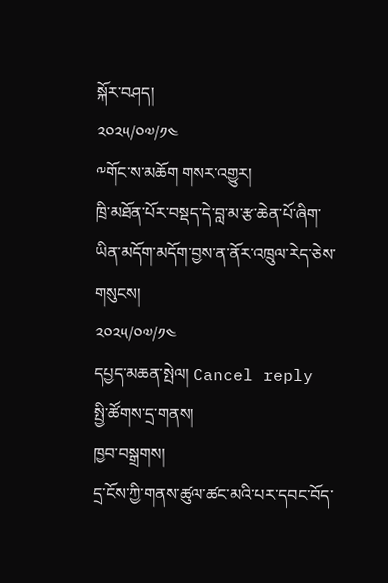སྐོར་བཤད།
༢༠༢༥/༠༧/༡༤
༸གོང་ས་མཆོག གསར་འགྱུར།
ཁྲི་མཐོན་པོར་བསྡད་དེ་བླ་མ་རྩ་ཆེན་པོ་ཞིག་ཡིན་མདོག་མདོག་བྱས་ན་ནོར་འཁྲུལ་རེད་ཅེས་གསུངས།
༢༠༢༥/༠༧/༡༤
དཔྱད་མཆན་སྤེལ། Cancel reply
སྤྱི་ཚོགས་དྲ་གནས།
ཁྱབ་བསྒྲགས།
དྲ་ངོས་ཀྱི་གནས་ཚུལ་ཚང་མའི་པར་དབང་བོད་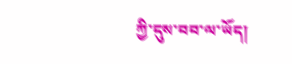ཀྱི་དུས་བབ་ལ་ཡོད།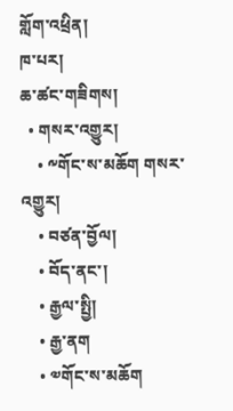གློག་འཕྲིན།
ཁ་པར།
ཆ་ཚང་གཟིགས།
  • གསར་འགྱུར།
    • ༸གོང་ས་མཆོག གསར་འགྱུར།
    • བཙན་བྱོལ།
    • བོད་ནང་།
    • རྒྱལ་སྤྱི།
    • རྒྱ་ནག
    • ༧གོང་ས་མཆོག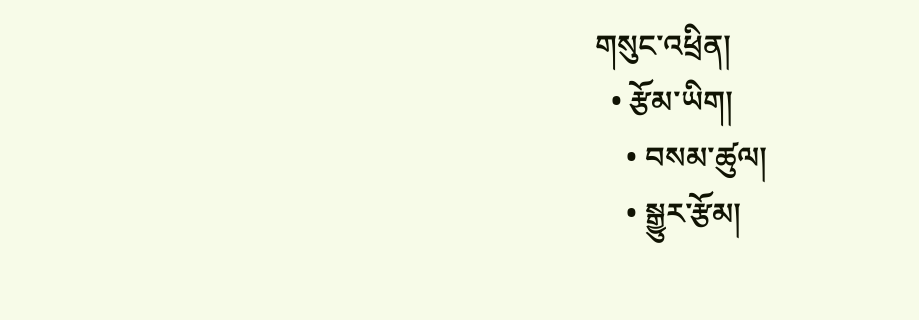གསུང་འཕྲིན།
  • རྩོམ་ཡིག།
    • བསམ་ཚུལ།
    • སྒྱུར་རྩོམ།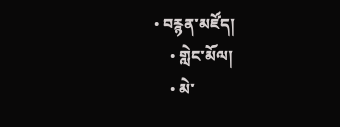• བརྙན་མཛོད།
    • གླེང་མོལ།
    • མེ་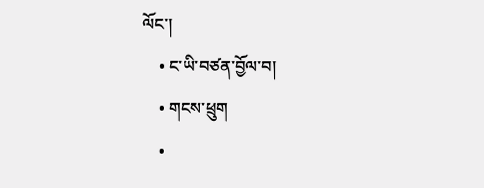ལོང་།
    • ང་ཡི་བཙན་བྱོལ་བ།
    • གངས་ཕྲུག
    •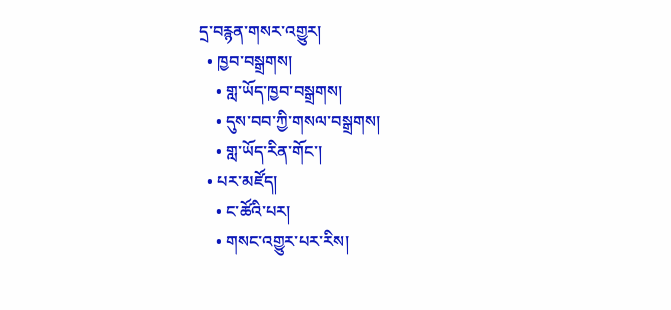དྲ་བརྙན་གསར་འགྱུར།
  • ཁྱབ་བསྒྲགས།
    • གླ་ཡོད་ཁྱབ་བསྒྲགས།
    • དུས་བབ་ཀྱི་གསལ་བསྒྲགས།
    • གླ་ཡོད་རིན་གོང་།
  • པར་མཛོད།
    • ང་ཚོའི་པར།
    • གསང་འགྱུར་པར་རིས།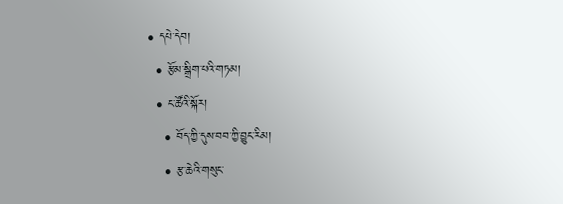• དཔེ་དེབ།
  • རྩོམ་སྒྲིག་པའི་གཏམ།
  • ང་ཚོའི་སྐོར།
    • བོད་ཀྱི་དུས་བབ་ཀྱི་བྱུང་རིམ།
    • རྩ་ཆེའི་གསུང་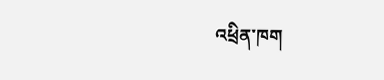འཕྲིན་ཁག